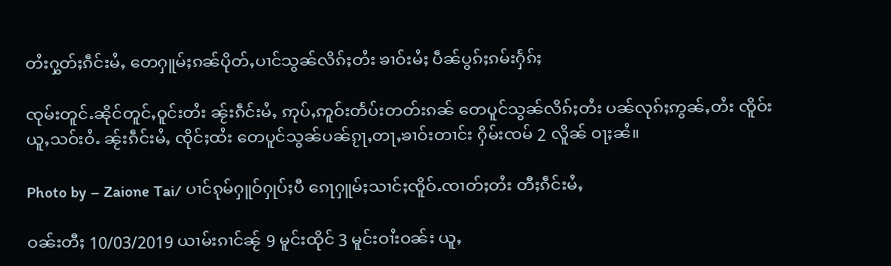တႆးႁွတ်ႈၵဵင်းမႆႇ တေႁူမ်ႈၵၼ်ပိုတ်ႇပၢင်သွၼ်လိၵ်ႈတႆး ၶၢဝ်းမႆႈ ပဵၼ်ပွၵ်ႈၵမ်းႁႅၵ်ႈ

ၸုမ်းတူင်ႉၼိုင်တူင်ႇဝူင်းတႆး ၼႂ်းၵဵင်းမႆႇ ဢုပ်ႇဢူဝ်းတႅပ်းတတ်းၵၼ် တေပူင်သွၼ်လိၵ်ႈတႆး ပၼ်လုၵ်ႈဢွၼ်ႇတႆး ၸိူဝ်းယူႇသဝ်းဝႆႉ ၼႂ်းၵဵင်းမႆႇ ၸိုင်ႈထႆး တေပူင်သွၼ်ပၼ်ၵႂႃႇတႃႇၶၢဝ်းတၢင်း ႁိမ်းၸမ် 2 လိူၼ် ဝႃႈၼႆ။

Photo by – Zaione Tai/ ပၢင်ၵုမ်ႁူဝ်ႁုပ်ႈပီ ၵေႃႁူမ်ႈသၢင်ႈၸိူဝ်ႉၸၢတ်ႈတႆး တီႈၵဵင်းမႆႇ

ဝၼ်းတီႈ 10/03/2019 ယၢမ်းၵၢင်ၼႂ် 9 မူင်းထိုင် 3 မူင်းဝၢႆးဝၼ်း ယူႇ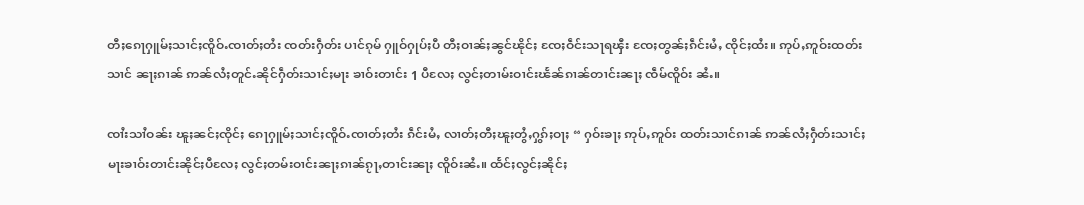တီႈၵေႃႁူမ်ႈသၢင်ႈၸိူဝ်ႉၸၢတ်ႈတႆး ၸတ်းႁဵတ်း ပၢင်ၵုမ် ႁူဝ်ႁုပ်ႈပီ တီႈဝၢၼ်ႈၼွင်ၽိုင်ႈ ၸႄႈဝဵင်းသႃရၾီး ၸႄႈတွၼ်ႈၵဵင်းမႆႇ ၸိုင်ႈထႆး။ ဢုပ်ႇဢူဝ်းထတ်းသၢင် ၼႃႈၵၢၼ် ဢၼ်လႆႈတူင်ႉၼိုင်ႁဵတ်းသၢင်ႈမႃး ၶၢဝ်းတၢင်း 1 ပီလႄႈ လွင်ႈတၢမ်းဝၢင်းၽႅၼ်ၵၢၼ်တၢင်းၼႃႈ ၸဵမ်ၸိူဝ်း ၼႆႉ။

ၸၢႆးသၢႆဝၼ်း ၽူႈၼင်ႈၸိုင်ႈ ၵေႃႁူမ်ႈသၢင်ႈၸိူဝ်ႉၸၢတ်ႈတႆး ၵဵင်းမႆႇ လၢတ်ႈတီႈၽူႈတွႆႇႁွၵ်ႈဝႃႈ “ ႁဝ်းၶႃႈ ဢုပ်ႇဢူဝ်း ထတ်းသၢင်ၵၢၼ် ဢၼ်လႆႈႁဵတ်းသၢင်ႈမႃးၶၢဝ်းတၢင်းၼိုင်ႈပီလႄႈ လွင်ႈတမ်းဝၢင်းၼႃႈၵၢၼ်ၵႂႃႇတၢင်းၼႃႈ ၸိူဝ်းၼႆႉ။ ထႅင်ႈလွင်ႈၼိုင်ႈ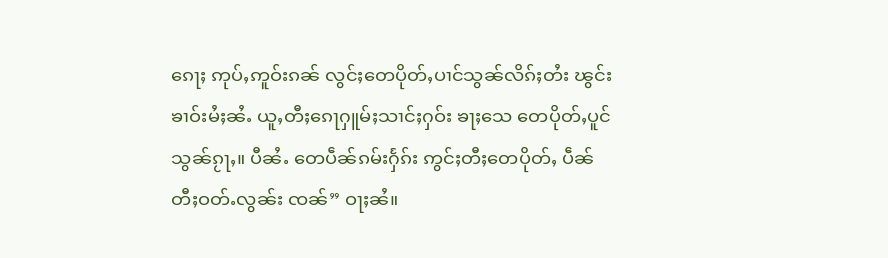ၵေႃႈ ဢုပ်ႇဢူဝ်းၵၼ် လွင်ႈတေပိုတ်ႇပၢင်သွၼ်လိၵ်ႈတႆး ၽွင်းၶၢဝ်းမႆႈၼႆႉ ယူႇတီႈၵေႃႁူမ်ႈသၢင်ႈႁဝ်း ၶႃႈသေ တေပိုတ်ႇပူင်သွၼ်ၵႂႃႇ။ ပီၼႆႉ တေပဵၼ်ၵမ်းႁႅၵ်း ဢွင်ႈတီႈတေပိုတ်ႇ ပဵၼ်တီႈဝတ်ႉလွၼ်း ၸၼ်” ဝႃႈၼႆ။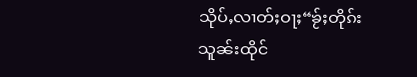သိုပ်ႇလၢတ်ႈဝႃႈ“ၶႂ်ႈတိုၵ်းသူၼ်းထိုင်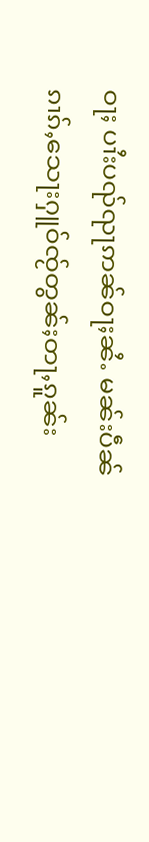ဝႃႈ ပၢႆးပၺ်ၺႃဢၼ်ဝႃႈၼႆႉ မၼ်းပဵၼ်ၵၢၵ်ႇသေႃးႁူဝ်ၸႂ်တွၼ်ႈတႃႇၵူၼ်း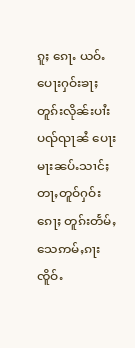ၵူႈ ၵေႃႉ ယဝ်ႉ ပေႃးႁဝ်းၶႃႈ တူၵ်းလိုၼ်းပၢႆးပၺ်ၺႃၼႆ ပေႃးမႃးၼပ်ႉသၢင်ႈတႃႇတူဝ်ႁဝ်းၵေႃႈ တူၵ်းတႅမ်ႇသေဢမ်ႇၵႃး ၸိူဝ်ႉ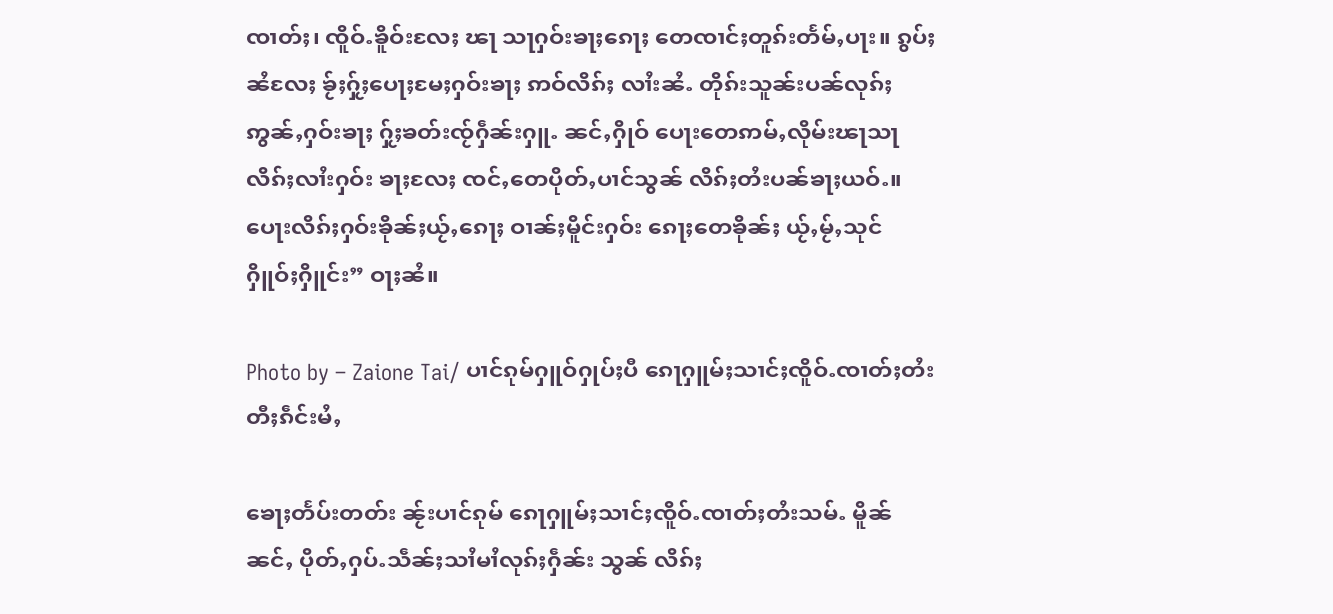ၸၢတ်ႈ၊ ၸိူဝ်ႉၶိူဝ်းလႄႈ ၽႃ သႃႁဝ်းၶႃႈၵေႃႈ တေၸၢင်ႈတူၵ်းတႅမ်ႇပႃး။ ၵွပ်ႈၼႆလႄႈ ၶႂ်ႈႁႂ်ႈပေႃႈမႄႈႁဝ်းၶႃႈ ဢဝ်လိၵ်ႈ လၢႆးၼႆႉ တိုၵ်းသူၼ်းပၼ်လုၵ်ႈ ဢွၼ်ႇႁဝ်းၶႃႈ ႁႂ်ႈၶတ်းၸႂ်ႁဵၼ်းႁူႉ ၼင်ႇႁိုဝ် ပေႃးတေဢမ်ႇလိုမ်းၽႃသႃ လိၵ်ႈလၢႆးႁဝ်း ၶႃႈလႄႈ ၸင်ႇတေပိုတ်ႇပၢင်သွၼ် လိၵ်ႈတႆးပၼ်ၶႃႈယဝ်ႉ။ ပေႃးလိၵ်ႈႁဝ်းၶိုၼ်ႈယႂ်ႇၵေႃႈ ဝၢၼ်ႈမိူင်းႁဝ်း ၵေႃႈတေၶိုၼ်ႈ ယႂ်ႇမႂ်ႇသုင် ႁိူဝ်ႈႁိူင်း” ဝႃႈၼႆ။

Photo by – Zaione Tai/ ပၢင်ၵုမ်ႁူဝ်ႁုပ်ႈပီ ၵေႃႁူမ်ႈသၢင်ႈၸိူဝ်ႉၸၢတ်ႈတႆး တီႈၵဵင်းမႆႇ

ၶေႃႈတႅပ်းတတ်း ၼႂ်းပၢင်ၵုမ် ၵေႃႁူမ်ႈသၢင်ႈၸိူဝ်ႉၸၢတ်ႈတႆးသမ်ႉ မိူၼ်ၼင်ႇ ပိုတ်ႇႁပ်ႉသဵၼ်ႈသၢႆမၢႆလုၵ်ႈႁဵၼ်း သွၼ် လိၵ်ႈ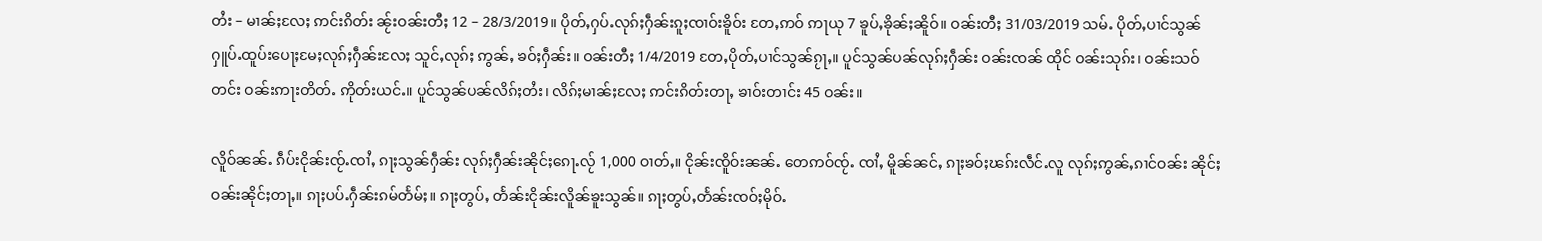တႆး – မၢၼ်ႈလႄႈ ဢင်းၵိတ်း ၼႂ်းဝၼ်းတီႈ 12 – 28/3/2019။ ပိုတ်ႇႁပ်ႉလုၵ်ႈႁဵၼ်းၵူႈၸၢဝ်းၶိူဝ်း တႄႇဢဝ် ဢႃယု 7 ၶူပ်ႇၶိုၼ်ႈၼိူဝ်။ ဝၼ်းတီႈ 31/03/2019 သမ်ႉ ပိုတ်ႇပၢင်သွၼ် ႁူပ်ႉထူပ်းပေႃႈမႄႈလုၵ်ႈႁဵၼ်းလႄႈ သူင်ႇလုၵ်ႈ ဢွၼ်ႇ ၶဝ်ႈႁဵၼ်း။ ဝၼ်းတီႈ 1/4/2019 တႄႇပိုတ်ႇပၢင်သွၼ်ၵႂႃႇ။ ပူင်သွၼ်ပၼ်လုၵ်ႈႁဵၼ်း ဝၼ်းၸၼ် ထိုင် ဝၼ်းသုၵ်း၊ ဝၼ်းသဝ်တင်း ဝၼ်းဢႃးတိတ်ႉ ဢိုတ်းယင်ႉ။ ပူင်သွၼ်ပၼ်လိၵ်ႈတႆး၊ လိၵ်ႈမၢၼ်ႈလႄႈ ဢင်းၵိတ်းတႃႇ ၶၢဝ်းတၢင်း 45 ဝၼ်း။

လိူဝ်ၼၼ်ႉ ၵဵပ်းငိုၼ်းၸႂ်ႉၸၢႆႇ ၵႃႈသွၼ်ႁဵၼ်း လုၵ်ႈႁဵၼ်းၼိုင်ႈၵေႃႉလႂ် 1,000 ဝၢတ်ႇ။ ငိုၼ်းၸိူဝ်းၼၼ်ႉ တေဢဝ်ၸႂ်ႉ ၸၢႆႇ မိူၼ်ၼင်ႇ ၵႃႈၶဝ်ႈၽၵ်းလဵင်ႉလူ လုၵ်ႈဢွၼ်ႇၵၢင်ဝၼ်း ၼိုင်ႈဝၼ်းၼိုင်ႈတႃႇ။ ၵႃႈပပ်ႉႁဵၼ်းၵမ်တႅမ်ႈ။ ၵႃႈတွပ်ႇ တႅၼ်းငိုၼ်းလိူၼ်ၶူးသွၼ်။ ၵႃႈတွပ်ႇတႅၼ်းၸဝ်ႈမိုဝ်ႉ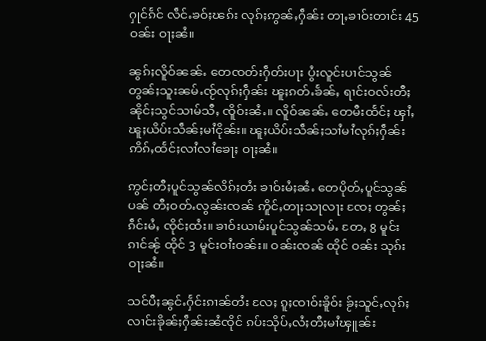ႁုင်ၵႅင် လဵင်ႉၶဝ်ႈၽၵ်း လုၵ်ႈဢွၼ်ႇႁဵၼ်း တႃႇၶၢဝ်းတၢင်း 45 ဝၼ်း ဝႃႈၼႆ။

ၼွၵ်ႈလိူဝ်ၼၼ်ႉ တေၸတ်းႁဵတ်းပႃး ပွႆးလူင်းပၢင်သွၼ် တွၼ်ႈသူးၼမ်ႉၸႂ်လုၵ်ႈႁဵၼ်း ၽူႈၵတ်ႉၶႅၼ်ႇ ရၢင်းဝလ်းတီႈ ၼိုင်ႈသွင်သၢမ်သီႇ ၸိူဝ်းၼႆႉ။ လိူဝ်ၼၼ်ႉ တေမီးထႅင်ႈ ၾၢႆႇၽူႈယိပ်းသဵၼ်ႈမၢႆငိုၼ်း။ ၽူႈယိပ်းသဵၼ်ႈသၢႆမၢႆလုၵ်ႈႁဵၼ်း ဢိၵ်ႇထႅင်ႈလၢႆလၢႆၶေႃႈ ဝႃႈၼႆ။

ဢွင်ႈတီႈပူင်သွၼ်လိၵ်ႈတႆး ၶၢဝ်းမႆႈၼႆႉ တေပိုတ်ႇပူင်သွၼ်ပၼ် တီႈဝတ်ႉလွၼ်းၸၼ် ဢိူင်ႇတႃႈသႃလႃး ၸႄႈ တွၼ်ႈၵဵင်းမႆႇ ၸိုင်ႈထႆး။ ၶၢဝ်းယၢမ်းပူင်သွၼ်သမ်ႉ တႄႇ 8 မူင်းၵၢင်ၼႂ် ထိုင် 3 မူင်းဝၢႆးဝၼ်း။ ဝၼ်းၸၼ် ထိုင် ဝၼ်း သုၵ်း ဝႃႈၼႆ။

သင်ပီႈၼွင်ႉႁႅင်းၵၢၼ်တႆး လႄႈ ၵူႈၸၢဝ်းၶိူဝ်း ၶႂ်ႈသူင်ႇလုၵ်ႈလၢင်းၶိုၼ်ႈႁဵၼ်းၼႆၸိုင် ၵပ်းသိုပ်ႇလႆႈတီႈမၢႆၾူၼ်း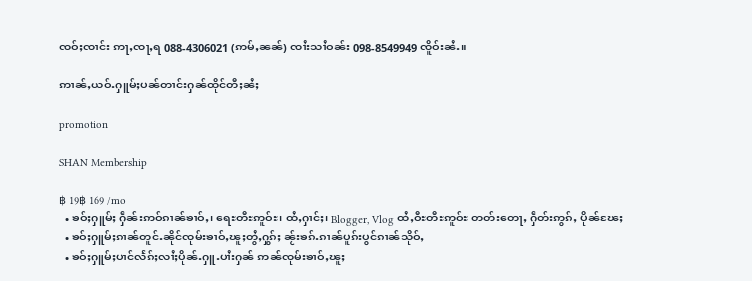ၸဝ်ႈၸၢင်း ဢႃႇၸႃႇရ 088-4306021 (ဢမ်ႇၼၼ်) ၸၢႆးသၢႆဝၼ်း 098-8549949 ၸိူဝ်းၼႆႉ။

ဢၢၼ်ႇယဝ်ႉႁူမ်ႈပၼ်တၢင်းႁၼ်ထိုင်တီႈၼႆႈ

promotion

SHAN Membership

฿ 19฿ 169 /mo
  • ၶဝ်ႈႁူမ်ႈ ႁဵၼ်းဢဝ်ၵၢၼ်ၶၢဝ်ႇ၊ ရေႊတီႊဢူဝ်ႊ၊ ထႆႇႁၢင်ႈ၊ Blogger, Vlog ထႆႇဝီႊတီႊဢူဝ်ႊ တတ်းတေႃႇ ႁဵတ်းဢွၵ်ႇ ပိုၼ်ၽႄႈ
  • ၶဝ်ႈႁူမ်ႈၵၢၼ်တူင်ႉၼိုင်ၸုမ်းၶၢဝ်ႇၽူႈတွႆႇႁွၵ်ႈ ၼႂ်းၶၵ်ႉၵၢၼ်ပူၵ်းပွင်ၵၢၼ်သိုဝ်ႇ
  • ၶဝ်ႈႁူမ်ႈပၢင်လႅၵ်ႈလၢႆႈပိုၼ်ႉႁူႉပၢႆးႁၼ် ဢၼ်ၸုမ်းၶၢဝ်ႇၽူႈ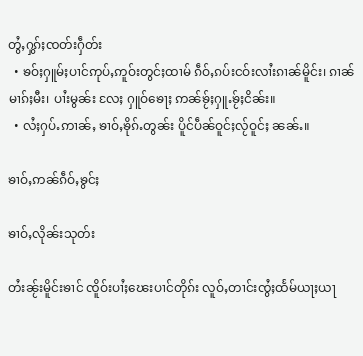တွႆႇႁွၵ်ႈၸတ်းႁဵတ်း
  • ၶဝ်ႈႁူမ်ႈပၢင်ဢုပ်ႇဢူဝ်းတွင်ႈထၢမ် ၵဵဝ်ႇၵပ်းငဝ်းလၢႆးၵၢၼ်မိူင်း၊ ၵၢၼ်မၢၵ်ႈမီး၊ ပၢႆးမွၼ်း လႄႈ ႁူဝ်ၶေႃႈ ဢၼ်ၶႂ်ႈႁူႉၶႂ်ႈငိၼ်း။
  • လႆႈႁပ်ႉဢၢၼ်ႇ ၶၢဝ်ႇၶိုၵ်ႉတွၼ်း ပိူင်ပဵၼ်ဝူင်ႈလႂ်ဝူင်ႈ ၼၼ်ႉ။

ၶၢဝ်ႇဢၼ်ၵဵဝ်ႇၶွင်ႈ

ၶၢဝ်ႇလိုၼ်းသုတ်း

တႆးၼႂ်းမိူင်းၶၢင် ၸိူဝ်းပၢႆႈၽေးပၢင်တိုၵ်း လူဝ်ႇတၢင်းၸွႆႈထႅမ်ယႃႈယႃ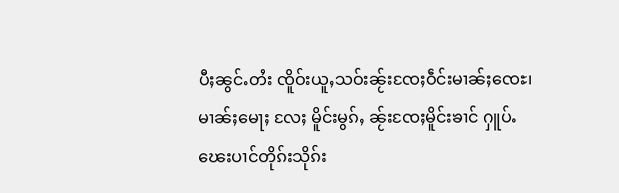ပီႈၼွင်ႉတႆး ၸိူဝ်းယူႇသဝ်းၼႂ်းၸႄႈဝဵင်းမၢၼ်ႈၸေႊ၊ မၢၼ်ႈမေႃႈ လႄႈ မိူင်းမွၵ်ႇ ၼႂ်းၸႄႈမိူင်းၶၢင် ႁူပ်ႉၽေးပၢင်တိုၵ်းသိုၵ်း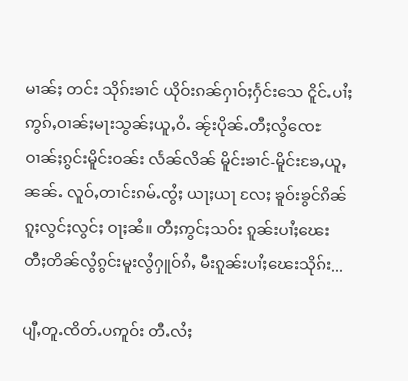မၢၼ်ႈ တင်း သိုၵ်းၶၢင် ယိုဝ်းၵၼ်ႁၢဝ်ႈႁႅင်းသေ ငိူင်ႉပၢႆႈဢွၵ်ႇဝၢၼ်ႈမႃးသွၼ်ႈယူႇဝႆႉ ၼႂ်းပိုၼ်ႉတီႈလွႆၸေႊ ဝၢၼ်ႈၵွင်းမိူင်းဝၼ်း လႅၼ်လိၼ် မိူင်းၶၢင်-မိူင်းၶႄႇယူႇၼၼ်ႉ လူဝ်ႇတၢင်းၵမ်ႉၸွႆႈ ယႃႈယႃ လႄႈ ၶူဝ်းၶွင်ၵိၼ် ၵူႈလွင်ႈလွင်ႈ ဝႃႈၼႆ။ တီႈဢွင်ႈသဝ်း ၵူၼ်းပၢႆႈၽေး တီႈတိၼ်လွႆၵွင်းမူးလွႆႁူဝ်ၵႆႇ မီးၵူၼ်းပၢႆႈၽေးသိုၵ်း...

ပျီႇတူႉၸိတ်ႉပဢူဝ်း တီႉလႆႈ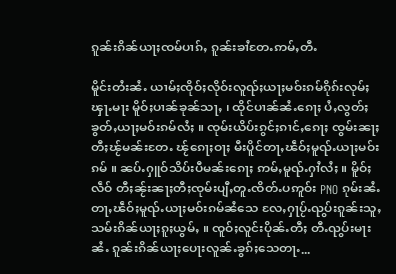ၵူၼ်းၵိၼ်ယႃႈၸမ်ပၢၵ်ႇ ၵူၼ်းၶၢႆတႄႉဢမ်ႇတီႉ

မိူင်းတႆးၼႆႉ ယၢမ်ႈၸိုဝ်ႈလိုဝ်းလူၺ်ႈယႃႈမဝ်းၵမ်ၵိုၵ်းလုမ်ႈၾႃႉမႃး မိူဝ်ႈပၢၼ်ၶုၼ်သႃႇ ၊ ထိုင်ပၢၼ်ၼႆႉၵေႃႈ ပႆႇလွတ်ႈၶွတ်ႇယႃႈမဝ်းၵမ်လႆႈ ။ ၸုမ်းယိပ်းၵွင်ႈၵၢင်ႇၵေႃႈ ၸွမ်းၼႃႈတီႈၽႂ်မၼ်းတႄႉ ၽႂ်ၵေႃႈဝႃႈ မီးပိူင်တႃႇၽဵဝ်ႈမူၺ်ႉယႃႈမဝ်းၵမ် ။ ၼပ်ႉႁူဝ်သိပ်းပီမၼ်းၵေႃႈ ဢမ်ႇမူၺ်ႉႁၢႆလႆႈ ။ မိူဝ်ႈလဵဝ် တီႈၼႂ်းၼႃႈတီႈၸုမ်းပျီႇတူႉၸိတ်ႉပဢူဝ်း PNO ၵုမ်းၼႆႉ တႃႇၽဵဝ်ႈမူၺ်ႉယႃႈမဝ်းၵမ်ၼႆသေ လႄႇႁႃပႂ်ႉၺွပ်းၵူၼ်းသူႇသမ်းၵိၼ်ယႃႈၵူႈယွမ်ႇ ။ ၸူဝ်ႈလူင်းပိုၼ်ႉတီႈ တီႉၺွပ်းမႃးၼႆႉ ၵူၼ်းၵိၼ်ယႃႈပေႃးလူၼ်ႉၶွၵ်ႈသေတႃႉ...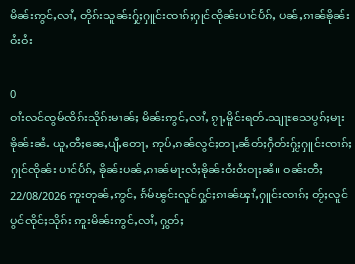မိၼ်းဢွင်ႇလၢႆႇ တိုၵ်းသူၼ်းႁႂ်ႈႁူင်းၸၢၵ်ႈႁုင်ၸိုၼ်းပၢင်ပႅၵ်ႇ ပၼ်ႇၵၢၼ်ၶိုၼ်းဝႆးဝႆး

0
ဝၢႆးလင်ၸွမ်ၸိၵ်းသိုၵ်းမၢၼ်ႈ မိၼ်းဢွင်ႇလၢႆႇ ၵႂႃႇမိူင်းရတ်ႉသျႃႊသေပွၵ်ႈမႃးၶိုၼ်းၼႆႉ ယူႇတီႈၼေႇပျီႇတေႃႇ ဢုပ်ႇၵၼ်လွင်ႈတႃႇၼႅတ်ႈႁဵတ်းႁႂ်ႈႁူင်းၸၢၵ်ႈႁုင်ၸိုၼ်း ပၢင်ပႅၵ်ႇ ၶိုၼ်းပၼ်ႇၵၢၼ်မႃးလႆႈၶိုၼ်းဝႆးဝႆးဝႃႈၼႆ။ ဝၼ်းတီႈ 22/08/2026 ဢူးတုၼ်ႇဢွင်ႇ ၵႅမ်ၽွင်းလူင်ႁွင်ႈၵၢၼ်ၾၢႆႇႁူင်းၸၢၵ်ႈ တႂ်ႈလူင်ပွင်ၸိုင်ႈသိုၵ်း ဢူးမိၼ်းဢွင်ႇလၢႆႇ ႁွတ်ႈ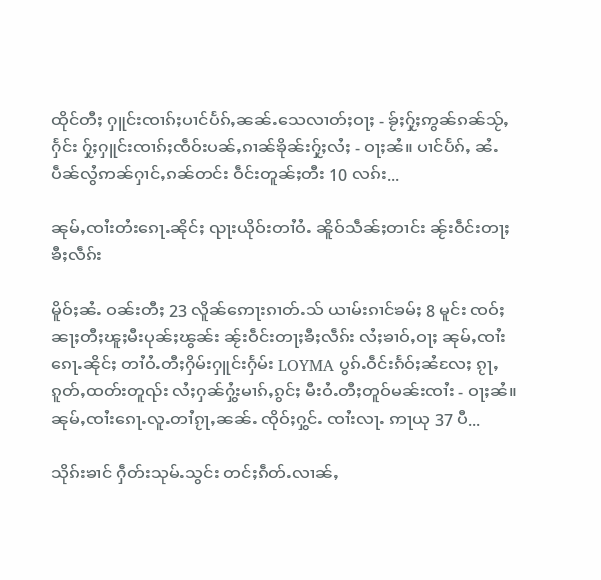ထိုင်တီႈ ႁူင်းၸၢၵ်ႈပၢင်ပႅၵ်ႇၼၼ်ႉသေလၢတ်ႈဝႃႈ - ၶႂ်ႈႁႂ်ႈဢွၼ်ၵၼ်သႂ်ႇႁႅင်း ႁႂ်ႈႁူင်းၸၢၵ်ႈၸဵဝ်းပၼ်ႇၵၢၼ်ၶိုၼ်းႁႂ်ႈလႆႈ - ဝႃႈၼႆ။ ပၢင်ပႅၵ်ႇ ၼႆႉ ပဵၼ်လွႆဢၼ်ႁၢင်ႇၵၼ်တင်း ဝဵင်းတူၼ်ႈတီး 10 လၵ်း...

ၼုမ်ႇၸၢႆးတႆးၵေႃႉၼိုင်ႈ ၺႃးယိုဝ်းတၢႆဝႆႉ ၼိူဝ်သဵၼ်ႈတၢင်း ၼႂ်းဝဵင်းတႃႈၶီႈလဵၵ်း

မိူဝ်ႈၼႆႉ ဝၼ်းတီႈ 23 လိူၼ်ဢေႃးၵၢတ်ႉသ် ယၢမ်းၵၢင်ၶမ်ႈ 8 မူင်း ၸဝ်ႈၼႃႈတီႈၽူႈမီးပုၼ်ႈၽွၼ်း ၼႂ်းဝဵင်းတႃႈၶီႈလဵၵ်း လႆႈၶၢဝ်ႇဝႃႈ ၼုမ်ႇၸၢႆးၵေႃႉၼိုင်ႈ တၢႆဝႆႉတီႈႁိမ်းႁူင်းႁႅမ်း LOYMA ပွၵ်ႉဝဵင်းၵႅဝ်ႈၼႆလႄႈ ၵႂႃႇၵူတ်ႇထတ်းတူၺ်း လႆႈႁၼ်ႁွႆးမၢၵ်ႇၵွင်ႈ မီးဝႆႉတီႈတူဝ်မၼ်းၸၢႆး - ဝႃႈၼႆ။ ၼုမ်ႇၸၢႆးၵေႃႉလူႉတၢႆၵႂႃႇၼၼ်ႉ ၸိုဝ်ႈႁွင်ႉ ၸၢႆးလႃႉ ဢႃယု 37 ပီ...

သိုၵ်းၶၢင် ႁဵတ်းသုမ်ႉသွင်း တင်ႈၵဵတ်ႉလၢၼ်ႇ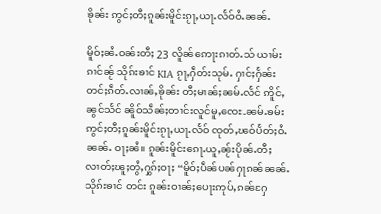ၶိုၼ်း ဢွင်ႈတီႈၵူၼ်းမိူင်းၵႂႃႇယႃႉလႅဝ်ဝႆႉၼၼ်ႉ

မိူဝ်ႈၼႆႉဝၼ်းတီႈ 23 လိူၼ်ဢေႃးၵၢတ်ႉသ် ယၢမ်းၵၢင်ၼႂ် သိုၵ်းၶၢင် KIA ၵႂႃႇႁဵတ်းသုမ်ႉ ႁၢင်ႈႁႅၼ်းတင်ႈၵဵတ်ႉလၢၼ်ႇၶိုၼ်း တီႈမၢၼ်ႈၼမ်ႉလႅင် ဢိူင်ႇၼွင်သႅင် ၼိူဝ်သဵၼ်ႈတၢင်းလူင်မူႇၸေႊ-ၼမ်ႉၶမ်း ဢွင်ႈတီႈၵူၼ်းမိူင်းၵႂႃႇယႃႉလႅဝ် ၸုတ်ႇၽဝ်ပႅတ်ႈဝႆႉၼၼ်ႉ ဝႃႈၼႆ။ ၵူၼ်းမိူင်းၵေႃႉယူႇၼႂ်းပိုၼ်ႉတီႈ လၢတ်ႈၽူႈတွႆႇႁွၵ်ႈဝႃႈ “မိူဝ်ႈပဵၼ်ပၼ်ႁႃၵၼ်ၼၼ်ႉ သိုၵ်းၶၢင် တင်း ၵူၼ်းဝၢၼ်ႈပေႃးဢုပ်ႇၵၼ်ႁႄ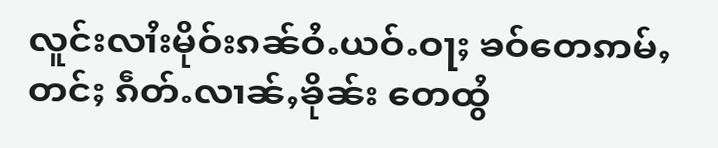လူင်းလၢႆးမိုဝ်းၵၼ်ဝႆႉယဝ်ႉဝႃႈ ၶဝ်တေဢမ်ႇတင်ႈ ၵဵတ်ႉလၢၼ်ႇၶိုၼ်း တေထွႆ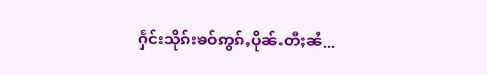ႁႅင်းသိုၵ်းၶဝ်ဢွၵ်ႇပိုၼ်ႉတီႈၼႆ...